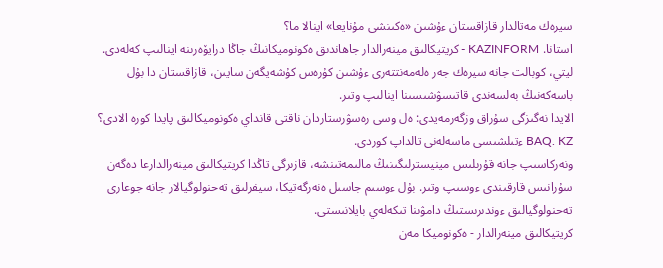سيرەك مەتالدار قازاقستان ءۇشىن «ەكىنشى مۇنايعا» اينالا ما؟
استانا. KAZINFORM - كريتيكالىق مينەرالدار جاھاندىق ەكونوميكانىڭ جاڭا درايۆەرىنە اينالىپ كەلەدى. ليتي، كوبالت جانە سيرەك جەر ەلەمەنتتەرى ءۇشىن كۇرەس كۇشەيگەن سايىن، قازاقستان دا بۇل باسەكەنىڭ بەلسەندى قاتىسۋشىسىنا اينالىپ وتىر.
الايدا نەگىزگى سۇراق وزگەرمەيدى: ەل وسى رەسۋرستاردان ناقتى قانداي ەكونوميكالىق پايدا كورە الادى؟ BAQ. KZ ءتىلشىسى ماسەلەنى تالداپ كوردى.
ونەركاسىپ جانە قۇرىلىس مينيسترلىگىنىڭ مالىمەتىنشە، قازىرگى تاڭدا كريتيكالىق مينەرالدارعا دەگەن سۇرانىس قارقىندى ءوسىپ وتىر. بۇل ءوسىم جاسىل ەنەرگەتيكا، سيفرلىق تەحنولوگيالار جانە جوعارى تەحنولوگيالىق ءوندىرىستىڭ دامۋىنا تىكەلەي بايلانىستى.
كريتيكالىق مينەرالدار - ەكونوميكا مەن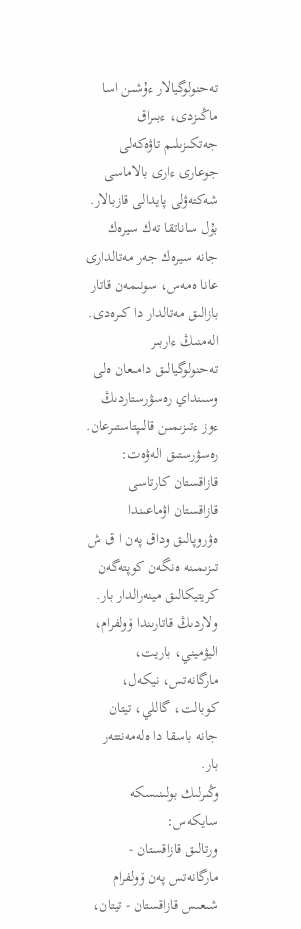تەحنولوگيالار ءۇشىن اسا ماڭىزدى، ءبىراق جەتكىزىلىم تاۋەكەلى جوعارى ءارى بالاماسى شەكتەۋلى پايدالى قازبالار. بۇل ساناتقا تەك سيرەك جانە سيرەك جەر مەتالدارى عانا ەمەس، سونىمەن قاتار بازالىق مەتالدار دا كىرەدى. الەمنىڭ ءاربىر تەحنولوگيالىق دامىعان ەلى وسىنداي رەسۋرستاردىڭ ءوز ءتىزىمىن قالىپتاستىرعان.
رەسۋرستىق الەۋەت: قازاقستان كارتاسى
قازاقستان اۋماعىندا ەۋروپالىق وداق پەن ا ق ش تىزىمىنە ەنگەن كوپتەگەن كريتيكالىق مينەرالدار بار. ولاردىڭ قاتارىندا ۆولفرام، اليۋميني، باريت، مارگانەتس، نيكەل، كوبالت، گاللي، تيتان جانە باسقا دا ەلەمەنتتەر بار.
وڭىرلىك بولىنىسكە سايكەس:
ورتالىق قازاقستان - مارگانەتس پەن ۆولفرام
شىعىس قازاقستان - تيتان،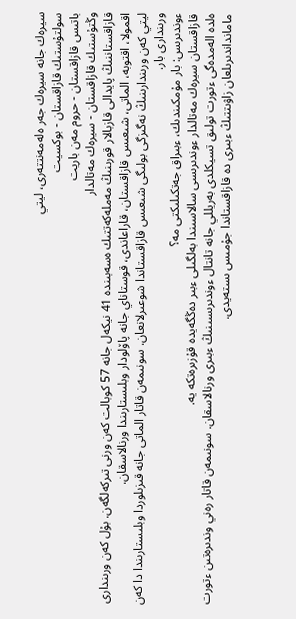سيرەك جانە سيرەك جەر ەلەمەنتتەرى، ليتي
سولتۇستىك قازاقستان - بوكسيت
باتىس قازاقستان - حروم مەن باريت
وڭتۇستىك قازاقستان - سيرەك مەتالدار
قازاقستاننىڭ پايدالى قازبالار قورىنىڭ مەملەكەتتىك ەسەبىندە 41 نيكەل جانە 57 كوبالت كەن ورنى تىركەلگەن. بۇل كەن ورىندارى اقمولا، اقتوبە، الماتى، شىعىس قازاقستان، قاراعاندى، قوستاناي جانە پاۆلودار وبلىستارىندا ورنالاسقان.
ليتي كەن ورىندارىنىڭ نەگىزگى بولىگى شىعىس قازاقستاندا شوعىرلانعان. سونىمەن قاتار الماتى جانە قىزىلوردا وبلىستارىندا دا كەن ورىندارى بار.
ءوندىرىس: بار مۇمكىندىك، ءبىراق جەتكىلىكتى مە؟
قازاقستان سيرەك مەتالدار ءوندىرىسى سالاسىندا بەلگىلى ءبىر دەڭگەيدە قۇزىرەتكە يە.
ەلدە الەمدەگى ءتورت تولىق تسيكلدى بەريللي جانە تانتال ءوندىرىسىنىڭ ءبىرى ورنالاسقان. سونىمەن قاتار رەني وندىرەتىن ءتورت مامانداندىرىلعان زاۋىتتىڭ ءبىرى دە قازاقستاندا جۇمىس ىستەيدى.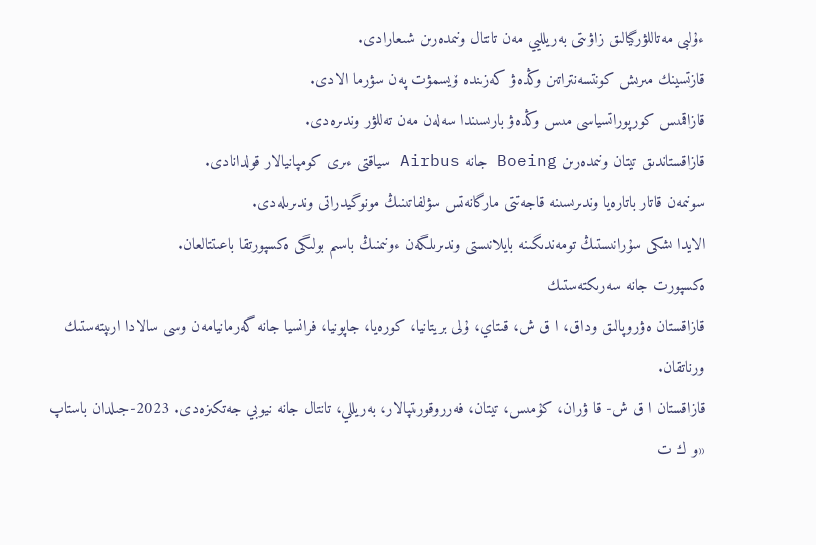ءۇلبى مەتاللۋرگيالىق زاۋىتى بەريلليي مەن تانتال ونىمدەرىن شىعارادى.
قازتسينك مىرىش كونتسەنتراتىن وڭدەۋ كەزىندە ۆيسمۋت پەن سۋرما الادى.
قازاقمىس كورپوراتسياسى مىس وڭدەۋ بارىسىندا سەلەن مەن تەللۋر وندىرەدى.
قازاقستاندىق تيتان ونىمدەرىن Boeing جانە Airbus سياقتى ءىرى كومپانيالار قولدانادى.
سونىمەن قاتار باتارەيا وندىرىسىنە قاجەتتى مارگانەتس سۋلفاتىنىڭ مونوگيدراتى وندىرىلەدى.
الايدا ىشكى سۇرانىستىڭ تومەندىگىنە بايلانىستى وندىرىلگەن ءونىمنىڭ باسىم بولىگى ەكسپورتقا باعىتتالعان.
ەكسپورت جانە سەرىكتەستىك
قازاقستان ەۋروپالىق وداق، ا ق ش، قىتاي، ۇلى بريتانيا، كورەيا، جاپونيا، فرانسيا جانە گەرمانيامەن وسى سالادا ارىپتەستىك ورناتقان.
قازاقستان ا ق ش- قا ۋران، كۇمىس، تيتان، فەرروقورىتپالار، بەريللي، تانتال جانە نيوبي جەتكىزەدى. 2023-جىلدان باستاپ «و ك ت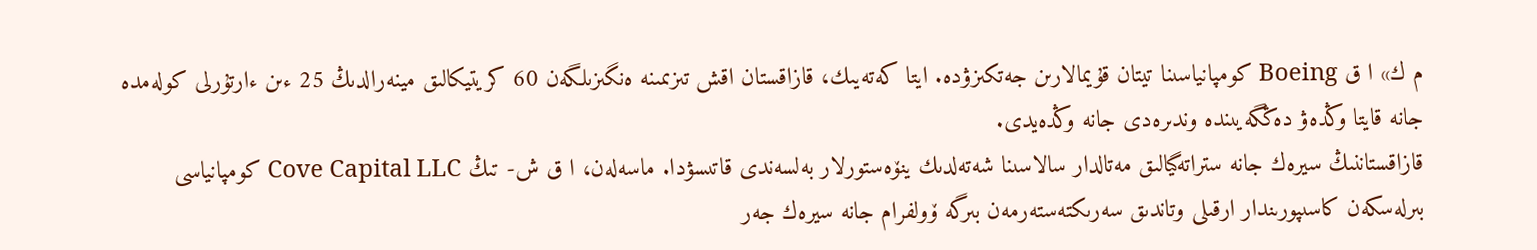م ك» ا ق Boeing كومپانياسىنا تيتان قۇيمالارىن جەتكىزۋدە. ايتا كەتەيىك، قازاقستان اقش تىزىمىنە ەنگىزىلگەن 60 كريتيكالىق مينەرالدىڭ 25 ءىن ءارتۇرلى كولەمدە جانە قايتا وڭدەۋ دەڭگەيىندە وندىرەدى جانە وڭدەيدى.
قازاقستاننىڭ سيرەك جانە ستراتەگيالىق مەتالدار سالاسىنا شەتەلدىك ينۆەستورلار بەلسەندى قاتىسۋدا. ماسەلەن، ا ق ش- تىڭ Cove Capital LLC كومپانياسى بىرلەسكەن كاسىپورىندار ارقىلى وتاندىق سەرىكتەستەرمەن بىرگە ۆولفرام جانە سيرەك جەر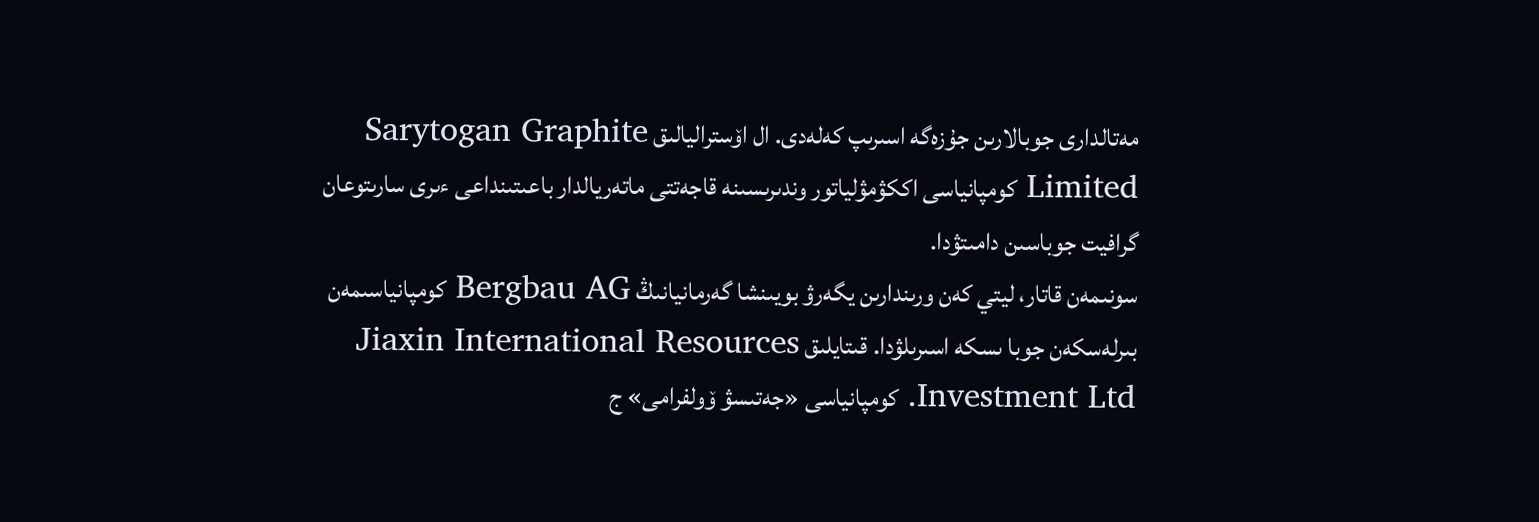مەتالدارى جوبالارىن جۇزەگە اسىرىپ كەلەدى. ال اۆستراليالىق Sarytogan Graphite Limited كومپانياسى اككۋمۋلياتور وندىرىسىنە قاجەتتى ماتەريالدار باعىتىنداعى ءىرى سارىتوعان گرافيت جوباسىن دامىتۋدا.
سونىمەن قاتار، ليتي كەن ورىندارىن يگەرۋ بويىنشا گەرمانيانىڭ Bergbau AG كومپانياسىمەن بىرلەسكەن جوبا ىسكە اسىرىلۋدا. قىتايلىق Jiaxin International Resources Investment Ltd. كومپانياسى «جەتىسۋ ۆولفرامى» ج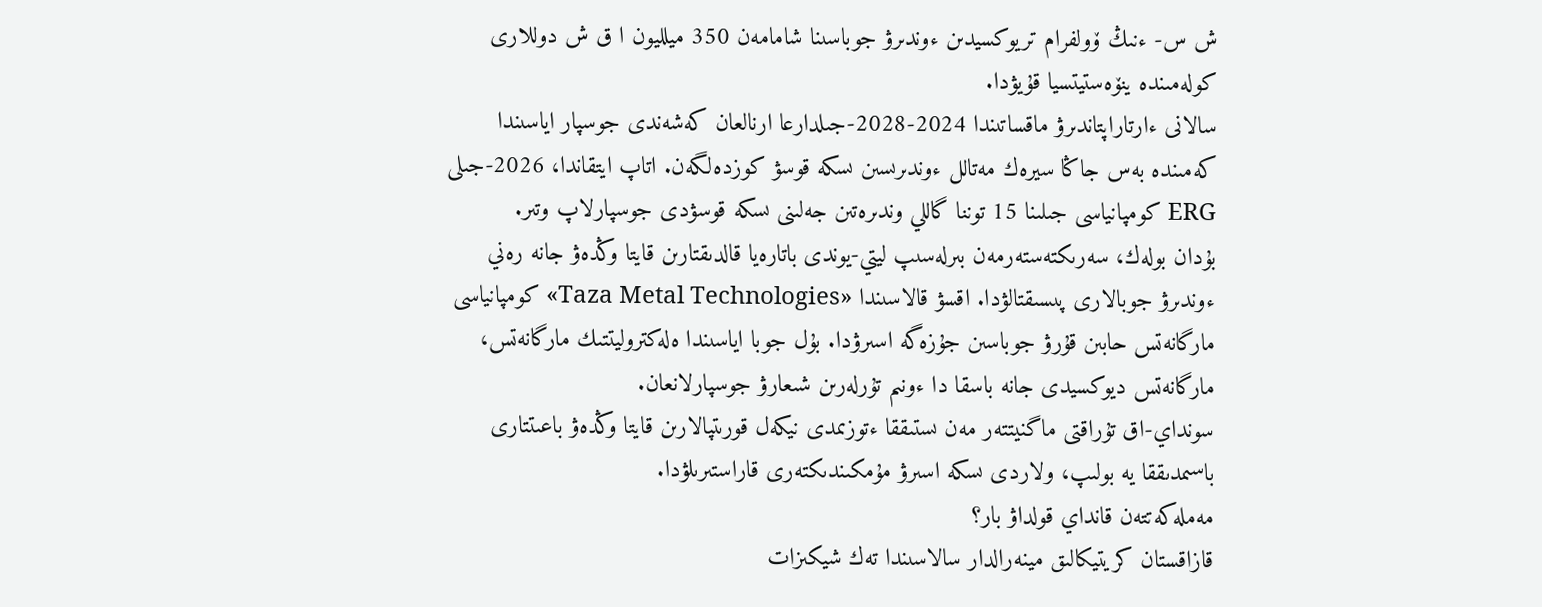ش س- ءنىڭ ۆولفرام تريوكسيدىن ءوندىرۋ جوباسىنا شامامەن 350 ميلليون ا ق ش دوللارى كولەمىندە ينۆەستيتسيا قۇيۋدا.
سالانى ءارتاراپتاندىرۋ ماقساتىندا 2024-2028-جىلدارعا ارنالعان كەشەندى جوسپار اياسىندا كەمىندە بەس جاڭا سيرەك مەتالل ءوندىرىسىن ىسكە قوسۋ كوزدەلگەن. اتاپ ايتقاندا، 2026-جىلى ERG كومپانياسى جىلىنا 15 توننا گاللي وندىرەتىن جەلىنى ىسكە قوسۋدى جوسپارلاپ وتىر.
بۇدان بولەك، سەرىكتەستەرمەن بىرلەسىپ ليتي-يوندى باتارەيا قالدىقتارىن قايتا وڭدەۋ جانە رەني ءوندىرۋ جوبالارى پىسىقتالۋدا. اقسۋ قالاسىندا «Taza Metal Technologies» كومپانياسى مارگانەتس حابىن قۇرۋ جوباسىن جۇزەگە اسىرۋدا. بۇل جوبا اياسىندا ەلەكتروليتتىك مارگانەتس، مارگانەتس ديوكسيدى جانە باسقا دا ءونىم تۇرلەرىن شىعارۋ جوسپارلانعان.
سونداي-اق تۇراقتى ماگنيتتەر مەن ىستىققا ءتوزىمدى نيكەل قورىتپالارىن قايتا وڭدەۋ باعىتتارى باسىمدىققا يە بولىپ، ولاردى ىسكە اسىرۋ مۇمكىندىكتەرى قاراستىرىلۋدا.
مەملەكەتتەن قانداي قولداۋ بار؟
قازاقستان كريتيكالىق مينەرالدار سالاسىندا تەك شيكىزات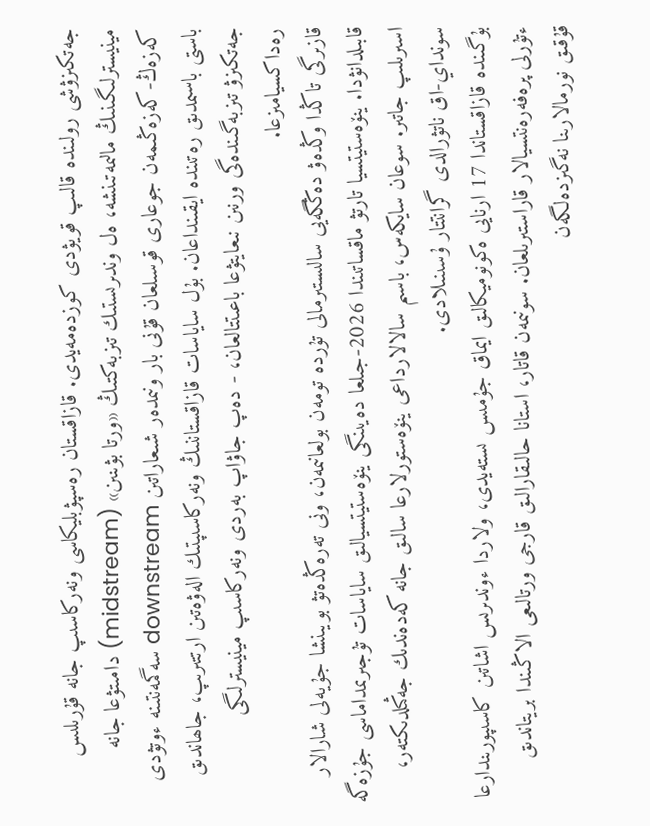جەتكىزۋشى رولىندە قالىپ قويۋدى كوزدەمەيدى. قازاقستان رەسپۋبليكاسى ونەركاسىپ جانە قۇرىلىس مينيسترلىگىنىڭ مالىمەتىنشە، ەل وندىرىستىك تىزبەكتىڭ «ورتا بۋىنىن» (midstream) دامىتۋعا جانە كەزەڭ-كەزەڭىمەن جوعارى قوسىلعان قۇنى بار ونىمدەر شىعاراتىن downstream سەگمەنتىنە ءوتۋدى باستى باسىمدىق رەتىندە ايقىنداعان. بۇل ساياسات قازاقستاننىڭ ونەركاسىپتىك الەۋەتىن ارتتىرىپ، جاھاندىق جەتكىزۋ تىزبەگىندەگى ورنىن نىعايتۋعا باعىتتالعان، - دەپ جاۋاپ بەردى ونەركاسىپ مينيسترلىگى رەداكسيامىزعا.
قازىرگى تاڭدا وڭدەۋ دەڭگەيى سالىستىرمالى تۇردە تومەن بولعانىمەن، ونى تەرەڭدەتۋ بويىنشا جۇيەلى شارالار قابىلدانۋدا. ينۆەستيتسيا تارتۋ ماقساتىندا 2026-جىلعا دەيىنگى ينۆەستيتسيالىق ساياسات تۇجىرىمداماسى جۇزەگە اسىرىلىپ جاتىر. سوعان سايكەس، باسىم سالالارداعى ينۆەستورلارعا سالىق جانە كەدەندىك جەڭىلدىكتەر، سونداي-اق ناتۋرالدى گرانتتار ۇسىنىلادى.
بۇگىندە قازاقستاندا 17 ارنايى ەكونوميكالىق ايماق جۇمىس ىستەيدى، ولاردا ءوندىرىس اشاتىن كاسىپورىندارعا ءتۇرلى پرەفەرەنتسيالار قاراستىرىلعان. سونىمەن قاتار، استانا حالىقارالىق قارجى ورتالىعى الاڭىندا بريتاندىق قۇقىق نورمالارىنا نەگىزدەلگەن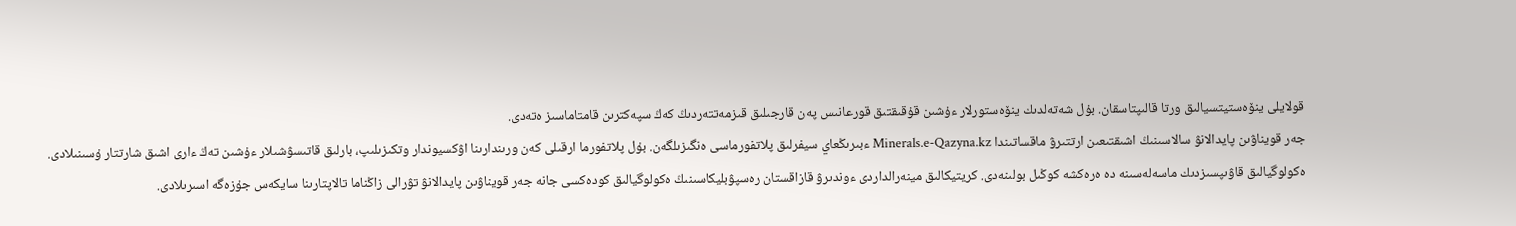قولايلى ينۆەستيتسيالىق ورتا قالىپتاسقان. بۇل شەتەلدىك ينۆەستورلار ءۇشىن قۇقىقتىق قورعانىس پەن قارجىلىق قىزمەتتەردىڭ كەڭ سپەكترىن قامتاماسىز ەتەدى.
جەر قويناۋىن پايدالانۋ سالاسىنىڭ اشىقتىعىن ارتتىرۋ ماقساتىندا Minerals.e-Qazyna.kz ءبىرىڭعاي سيفرلىق پلاتفورماسى ەنگىزىلگەن. بۇل پلاتفورما ارقىلى كەن ورىندارىنا اۋكسيوندار وتكىزىلىپ، بارلىق قاتىسۋشىلار ءۇشىن تەڭ ءارى اشىق شارتتار ۇسىنىلادى.
ەكولوگيالىق قاۋىپسىزدىك ماسەلەسىنە دە ەرەكشە كوڭىل بولىنەدى. كريتيكالىق مينەرالداردى ءوندىرۋ قازاقستان رەسپۋبليكاسىنىڭ ەكولوگيالىق كودەكسى جانە جەر قويناۋىن پايدالانۋ تۋرالى زاڭناما تالاپتارىنا سايكەس جۇزەگە اسىرىلادى.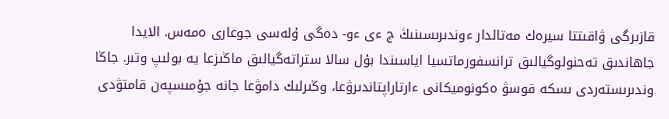قازىرگى ۋاقىتتا سيرەك مەتالدار ءوندىرىسىنىڭ ج ءى ءو- دەگى ۇلەسى جوعارى ەمەس. الايدا جاھاندىق تەحنولوگيالىق ترانسفورماتسيا اياسىندا بۇل سالا ستراتەگيالىق ماڭىزعا يە بولىپ وتىر. جاڭا وندىرىستەردى ىسكە قوسۋ ەكونوميكانى ءارتاراپتاندىرۋعا، وڭىرلىك دامۋعا جانە جۇمىسپەن قامتۋدى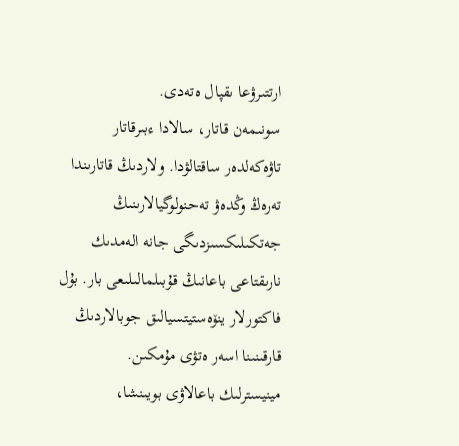ارتتىرۋعا ىقپال ەتەدى.
سونىمەن قاتار، سالادا ءبىرقاتار تاۋەكەلدەر ساقتالۋدا. ولاردىڭ قاتارىندا تەرەڭ وڭدەۋ تەحنولوگيالارىنىڭ جەتكىلىكسىزدىگى جانە الەمدىك نارىقتاعى باعانىڭ قۇبىلمالىلىعى بار. بۇل فاكتورلار ينۆەستيتسيالىق جوبالاردىڭ قارقىنىنا اسەر ەتۋى مۇمكىن.
مينيسترلىك باعالاۋى بويىنشا،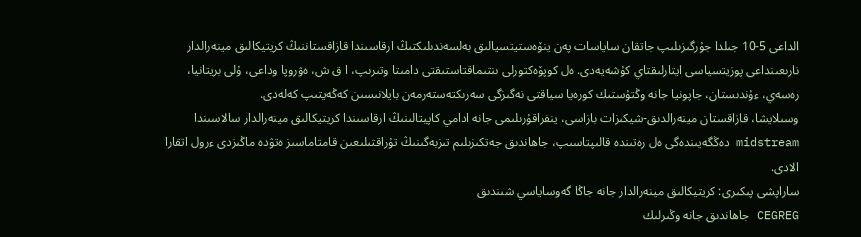الداعى 5-10 جىلدا جۇرگىزىلىپ جاتقان ساياسات پەن ينۆەستيتسيالىق بەلسەندىلىكتىڭ ارقاسىندا قازاقستاننىڭ كريتيكالىق مينەرالدار نارىعىنداعى پوزيتسياسى ايتارلىقتاي كۇشەيەدى. ەل كوپۆەكتورلى ىنتىماقتاستىقتى دامىتا وتىرىپ، ا ق ش، ەۋروپا وداعى، ۇلى بريتانيا، رەسەي، ءۇندىستان، جاپونيا جانە وڭتۇستىك كورەيا سياقتى نەگىزگى سەرىكتەستەرمەن بايلانىسىن كەڭەيتىپ كەلەدى.
وسىلايشا، قازاقستان مينەرالدىق-شيكىزات بازاسى، ينفراقۇرىلىمى جانە ادامي كاپيتالىنىڭ ارقاسىندا كريتيكالىق مينەرالدار سالاسىندا midstream دەڭگەيىندەگى ەل رەتىندە قالىپتاسىپ، جاھاندىق جەتكىزىلىم تىزبەگىنىڭ تۇراقتىلىعىن قامتاماسىز ەتۋدە ماڭىزدى ءرول اتقارا الادى.
ساراپشى پىكىرى: كريتيكالىق مينەرالدار جانە جاڭا گەوساياسي شىندىق
CEGREG جاھاندىق جانە وڭىرلىك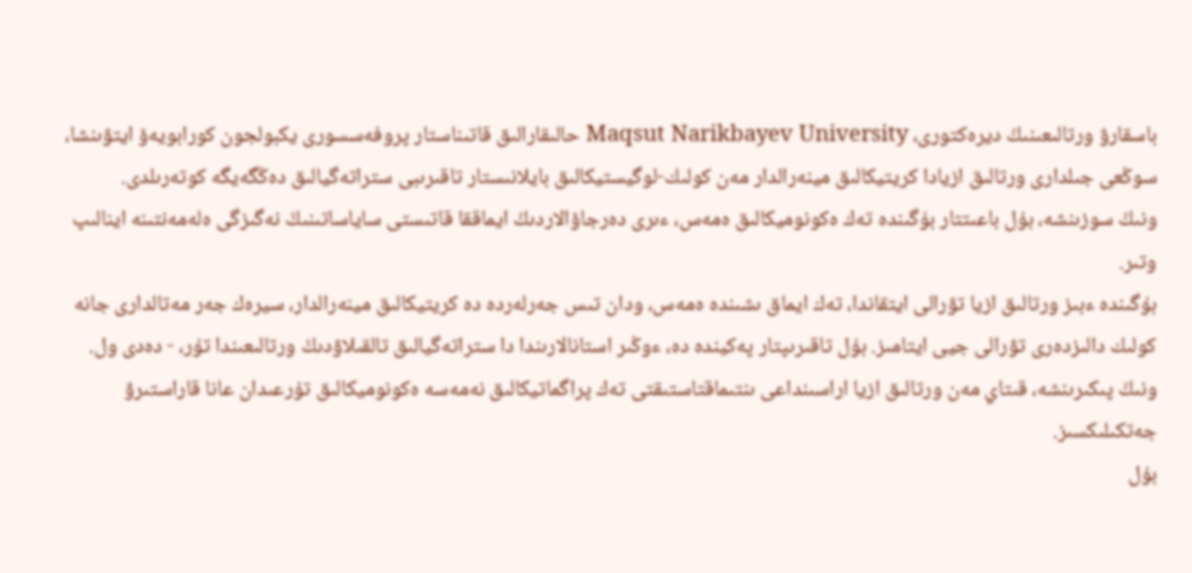باسقارۋ ورتالىعىنىڭ ديرەكتورى، Maqsut Narikbayev University حالىقارالىق قاتىناستار پروفەسسورى يكبولجون كورابويەۆ ايتۋىنشا، سوڭعى جىلدارى ورتالىق ازيادا كريتيكالىق مينەرالدار مەن كولىك-لوگيستيكالىق بايلانىستار تاقىرىبى ستراتەگيالىق دەڭگەيگە كوتەرىلدى.
ونىڭ سوزىنشە، بۇل باعىتتار بۇگىندە تەك ەكونوميكالىق ەمەس، ءىرى دەرجاۆالاردىڭ ايماققا قاتىستى ساياساتىنىڭ نەگىزگى ەلەمەنتىنە اينالىپ وتىر.
بۇگىندە ءبىز ورتالىق ازيا تۋرالى ايتقاندا، تەك ايماق ىشىندە ەمەس، ودان تىس جەرلەردە دە كريتيكالىق مينەرالدار، سيرەك جەر مەتالدارى جانە كولىك دالىزدەرى تۋرالى جيى ايتامىز. بۇل تاقىرىپتار پەكيندە دە، ءوڭىر استانالارىندا دا ستراتەگيالىق تالقىلاۋدىڭ ورتالىعىندا تۇر، - دەدى ول.
ونىڭ پىكىرىنشە، قىتاي مەن ورتالىق ازيا اراسىنداعى ىنتىماقتاستىقتى تەك پراگماتيكالىق نەمەسە ەكونوميكالىق تۇرعىدان عانا قاراستىرۋ جەتكىلىكسىز.
بۇل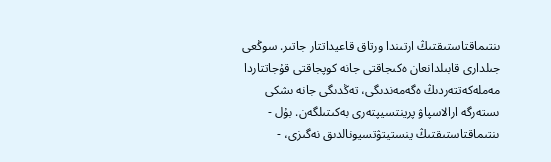ىنتىماقتاستىقتىڭ ارتىندا ورتاق قاعيداتتار جاتىر. سوڭعى جىلدارى قابىلدانعان ەكىجاقتى جانە كوپجاقتى قۇجاتتاردا مەملەكەتتەردىڭ ەگەمەندىگى، تەڭدىگى جانە ىشكى ىستەرگە ارالاسپاۋ پرينتسيپتەرى بەكىتىلگەن. بۇل - ىنتىماقتاستىقتىڭ ينستيتۋتسيونالدىق نەگىزى، -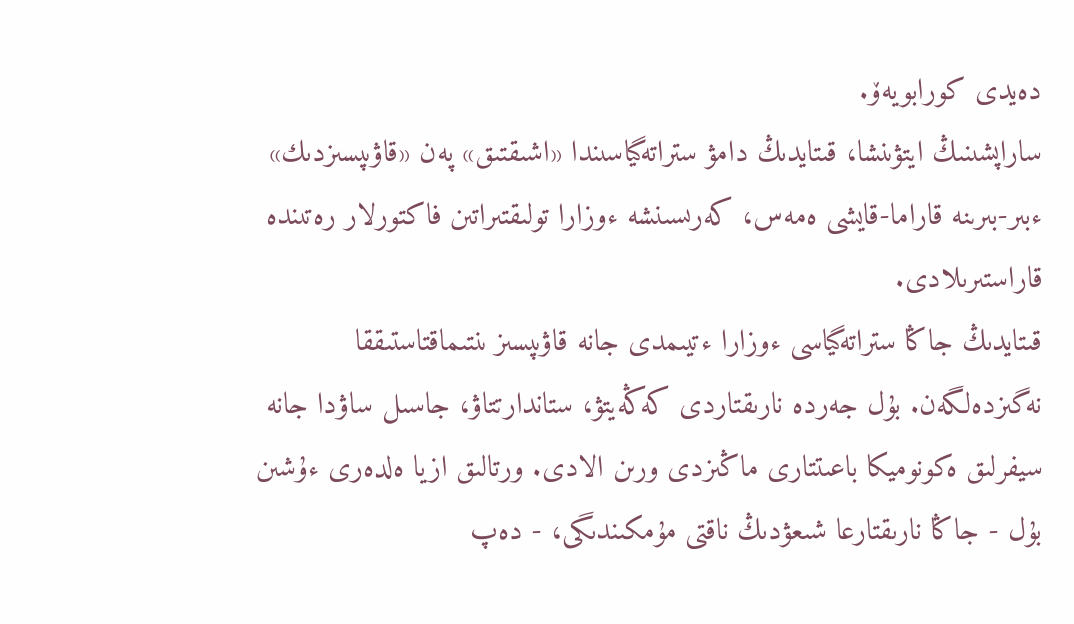دەيدى كورابويەۆ.
ساراپشىنىڭ ايتۋىنشا، قىتايدىڭ دامۋ ستراتەگياسىندا «اشىقتىق» پەن «قاۋىپسىزدىك» ءبىر-بىرىنە قاراما-قايشى ەمەس، كەرىسىنشە ءوزارا تولىقتىراتىن فاكتورلار رەتىندە قاراستىرىلادى.
قىتايدىڭ جاڭا ستراتەگياسى ءوزارا ءتيىمدى جانە قاۋىپسىز ىنتىماقتاستىققا نەگىزدەلگەن. بۇل جەردە نارىقتاردى كەڭەيتۋ، ستاندارتتاۋ، جاسىل ساۋدا جانە سيفرلىق ەكونوميكا باعىتتارى ماڭىزدى ورىن الادى. ورتالىق ازيا ەلدەرى ءۇشىن بۇل - جاڭا نارىقتارعا شىعۋدىڭ ناقتى مۇمكىندىگى، - دەپ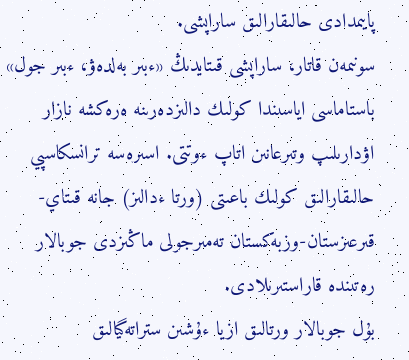پايىمدادى حالىقارالىق ساراپشى.
سونىمەن قاتار، ساراپشى قىتايدىڭ «ءبىر بەلدەۋ، ءبىر جول» باستاماسى اياسىندا كولىك دالىزدەرىنە ەرەكشە نازار اۋدارىلىپ وتىرعانىن اتاپ ءوتتى. اسىرەسە ترانسكاسپي حالىقارالىق كولىك باعىتى (ورتا ءدالىز) جانە قىتاي-قىرعىزستان-وزبەكستان تەمىرجولى ماڭىزدى جوبالار رەتىندە قاراستىرىلادى.
بۇل جوبالار ورتالىق ازيا ءۇشىن ستراتەگيالىق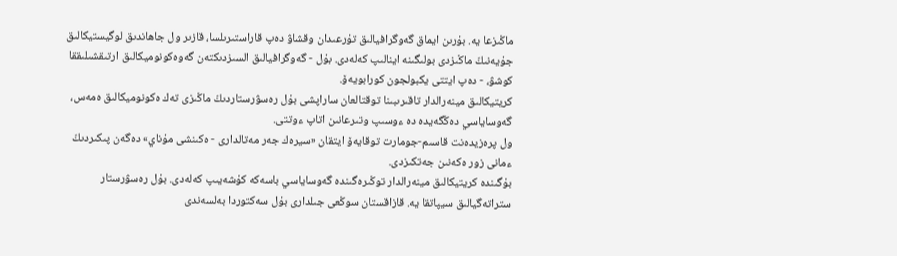ماڭىزعا يە. بۇرىن ايماق گەوگرافيالىق تۇرعىدان وقشاۋ دەپ قاراستىرىلسا، قازىر ول جاھاندىق لوگيستيكالىق جۇيەنىڭ ماڭىزدى بولىگىنە اينالىپ كەلەدى. بۇل - گەوگرافيالىق السىزدىكتەن گەوەكونوميكالىق ارتىقشىلىققا كوشۋ، - دەپ ايتتى يكبولجون كورابويەۆ.
كريتيكالىق مينەرالدار تاقىرىبىنا توقتالعان ساراپشى بۇل رەسۋرستاردىڭ ماڭىزى تەك ەكونوميكالىق ەمەس، گەوساياسي دەڭگەيدە دە ءوسىپ وتىرعانىن اتاپ ءوتتى.
ول پرەزيدەنت قاسىم-جومارت توقايەۆ ايتقان «سيرەك جەر مەتالدارى - ەكىنشى مۇناي» دەگەن پىكىردىڭ ءمانى زور ەكەنىن جەتكىزدى.
بۇگىندە كريتيكالىق مينەرالدار توڭىرەگىندە گەوساياسي باسەكە كۇشەيىپ كەلەدى. بۇل رەسۋرستار ستراتەگيالىق سيپاتقا يە. قازاقستان سوڭعى جىلدارى بۇل سەكتوردا بەلسەندى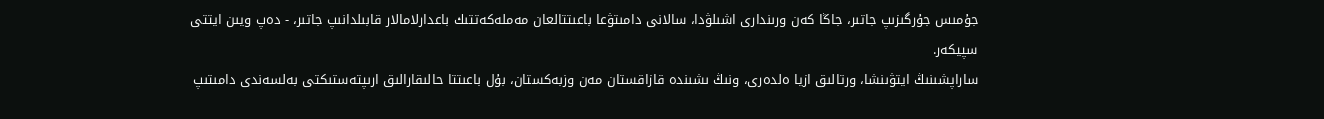جۇمىس جۇرگىزىپ جاتىر، جاڭا كەن ورىندارى اشىلۋدا، سالانى دامىتۋعا باعىتتالعان مەملەكەتتىك باعدارلامالار قابىلدانىپ جاتىر، - دەپ ويىن ايتتى سپيكەر.
ساراپشىنىڭ ايتۋىنشا، ورتالىق ازيا ەلدەرى، ونىڭ ىشىندە قازاقستان مەن وزبەكستان، بۇل باعىتتا حالىقارالىق ارىپتەستىكتى بەلسەندى دامىتىپ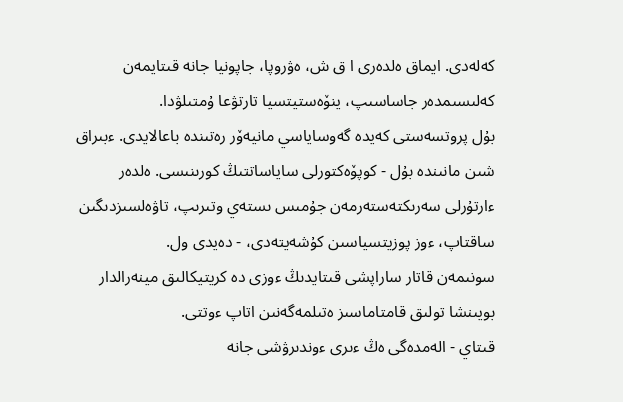كەلەدى. ايماق ەلدەرى ا ق ش، ەۋروپا، جاپونيا جانە قىتايمەن كەلىسىمدەر جاساسىپ، ينۆەستيتسيا تارتۋعا ۇمتىلۋدا.
بۇل پروتسەستى كەيدە گەوساياسي مانيەۆر رەتىندە باعالايدى. ءبىراق شىن مانىندە بۇل - كوپۆەكتورلى ساياساتتىڭ كورىنىسى. ەلدەر ءارتۇرلى سەرىكتەستەرمەن جۇمىس ىستەي وتىرىپ، تاۋەلسىزدىگىن ساقتاپ، ءوز پوزيتسياسىن كۇشەيتەدى، - دەيدى ول.
سونىمەن قاتار ساراپشى قىتايدىڭ ءوزى دە كريتيكالىق مينەرالدار بويىنشا تولىق قامتاماسىز ەتىلمەگەنىن اتاپ ءوتتى.
قىتاي - الەمدەگى ەڭ ءىرى ءوندىرۋشى جانە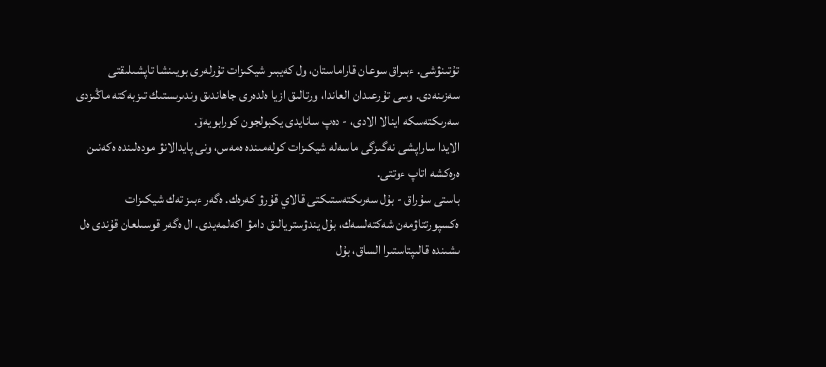تۇتىنۋشى. ءبىراق سوعان قاراماستان، ول كەيبىر شيكىزات تۇرلەرى بويىنشا تاپشىلىقتى سەزىنەدى. وسى تۇرعىدان العاندا، ورتالىق ازيا ەلدەرى جاھاندىق وندىرىستىك تىزبەكتە ماڭىزدى سەرىكتەسكە اينالا الادى، - دەپ سانايدى يكبولجون كورابويەۆ.
الايدا ساراپشى نەگىزگى ماسەلە شيكىزات كولەمىندە ەمەس، ونى پايدالانۋ مودەلىندە ەكەنىن ەرەكشە اتاپ ءوتتى.
باستى سۇراق - بۇل سەرىكتەستىكتى قالاي قۇرۋ كەرەك. ەگەر ءبىز تەك شيكىزات ەكسپورتتاۋمەن شەكتەلسەك، بۇل يندۋستريالىق دامۋ اكەلمەيدى. ال ەگەر قوسىلعان قۇندى ەل ىشىندە قالىپتاستىرا الساق، بۇل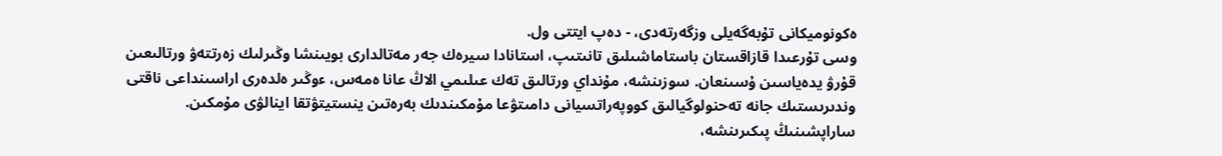ەكونوميكانى تۇبەگەيلى وزگەرتەدى، - دەپ ايتتى ول.
وسى تۇرعىدا قازاقستان باستاماشىلىق تانىتىپ، استانادا سيرەك جەر مەتالدارى بويىنشا وڭىرلىك زەرتتەۋ ورتالىعىن قۇرۋ يدەياسىن ۇسىنعان. سوزىنشە، مۇنداي ورتالىق تەك عىلىمي الاڭ عانا ەمەس، ءوڭىر ەلدەرى اراسىنداعى ناقتى وندىرىستىك جانە تەحنولوگيالىق كووپەراتسيانى دامىتۋعا مۇمكىندىك بەرەتىن ينستيتۋتقا اينالۋى مۇمكىن.
ساراپشىنىڭ پىكىرىنشە،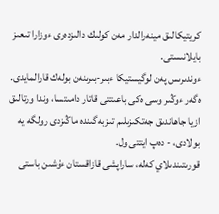كريتيكالىق مينەرالدار مەن كولىك دالىزدەرى ءوزارا تىعىز بايلانىستى.
ءوندىرىس پەن لوگيستيكا ءبىر-بىرىنەن بولەك قارالمايدى. ەگەر ءوڭىر وسى ەكى باعىتتى قاتار دامىتسا، وندا ورتالىق ازيا جاھاندىق جەتكىزىلىم تىزبەگىندە ماڭىزدى رولگە يە بولادى، - دەپ ايتتى ول.
قورىتىندىلاي كەلە، ساراپشى قازاقستان ءۇشىن باستى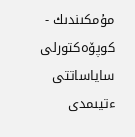مۇمكىندىك - كوپۆەكتورلى ساياساتتى ءتيىمدى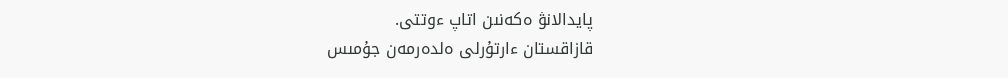پايدالانۋ ەكەنىن اتاپ ءوتتى.
قازاقستان ءارتۇرلى ەلدەرمەن جۇمىس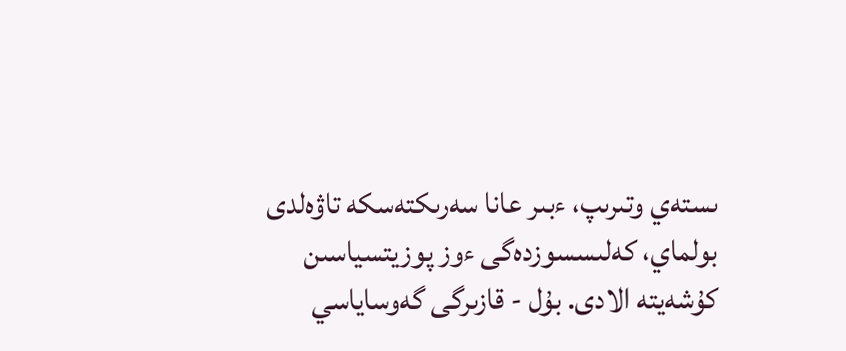ىستەي وتىرىپ، ءبىر عانا سەرىكتەسكە تاۋەلدى بولماي، كەلىسسوزدەگى ءوز پوزيتسياسىن كۇشەيتە الادى. بۇل - قازىرگى گەوساياسي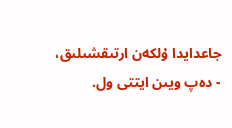جاعدايدا ۇلكەن ارتىقشىلىق، - دەپ ويىن ايتتى ول.